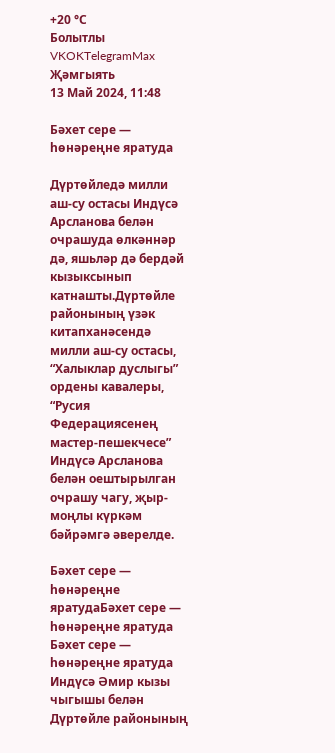+20 °С
Болытлы
VKOKTelegramMax
Җәмгыять
13 Май 2024, 11:48

Бәхет сере — һөнәреңне яратуда

Дүртөйледә милли аш-су остасы Индүсә Арсланова белән очрашуда өлкәннәр дә, яшьләр дә бердәй кызыксынып катнашты.Дүртөйле районының үзәк китапханәсендә милли аш-су остасы, “Халыклар дуслыгы” ордены кавалеры, “Русия Федерациясенең мастер-пешекчесе” Индүсә Арсланова белән оештырылган очрашу чагу, җыр-моңлы күркәм бәйрәмгә әверелде.

Бәхет сере — һөнәреңне яратудаБәхет сере — һөнәреңне яратуда
Бәхет сере — һөнәреңне яратуда
Индүсә Әмир кызы чыгышы белән Дүртөйле районының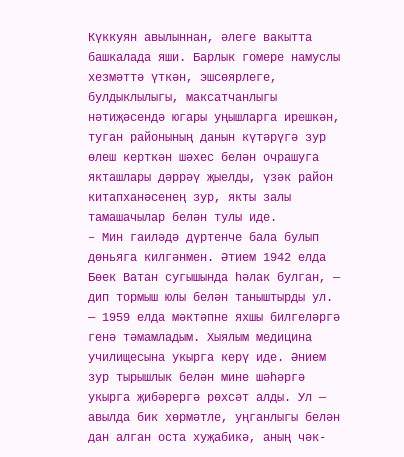Күккуян авылыннан, әлеге вакытта башкалада яши. Барлык гомере намуслы хезмәттә үткән, эшсөярлеге, булдыклылыгы, максатчанлыгы нәтиҗәсендә югары уңышларга ирешкән, туган районының данын күтәрүгә зур өлеш керткән шәхес белән очрашуга якташлары дәррәү җыелды, үзәк район китапханәсенең зур, якты залы тамашачылар белән тулы иде.
– Мин гаиләдә дүртенче бала булып дөньяга килгәнмен. Әтием 1942 елда Бөек Ватан сугышында һәлак булган, — дип тормыш юлы белән таныштырды ул. — 1959 елда мәктәпне яхшы билгеләргә генә тәмамладым. Хыялым медицина училищесына укырга керү иде. Әнием зур тырышлык белән мине шәһәргә укырга җибәрергә рөхсәт алды. Ул — авылда бик хөрмәтле, уңганлыгы белән дан алган оста хуҗабикә, аның чәк-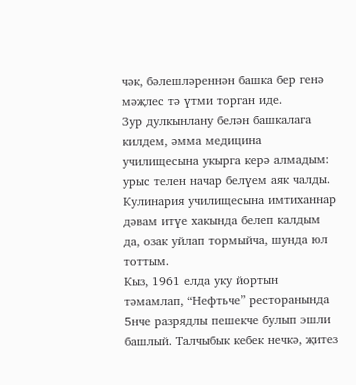чәк, бәлешләреннән башка бер генә мәҗлес тә үтми торган иде.
Зур дулкынлану белән башкалага килдем, әмма медицина училищесына укырга керә алмадым: урыс телен начар белүем аяк чалды. Кулинария училищесына имтиханнар дәвам итүе хакында белеп калдым да, озак уйлап тормыйча, шунда юл тоттым.
Кыз, 1961 елда уку йортын тәмамлап, “Нефтьче” ресторанында 5нче разрядлы пешекче булып эшли башлый. Талчыбык кебек нечкә, җитез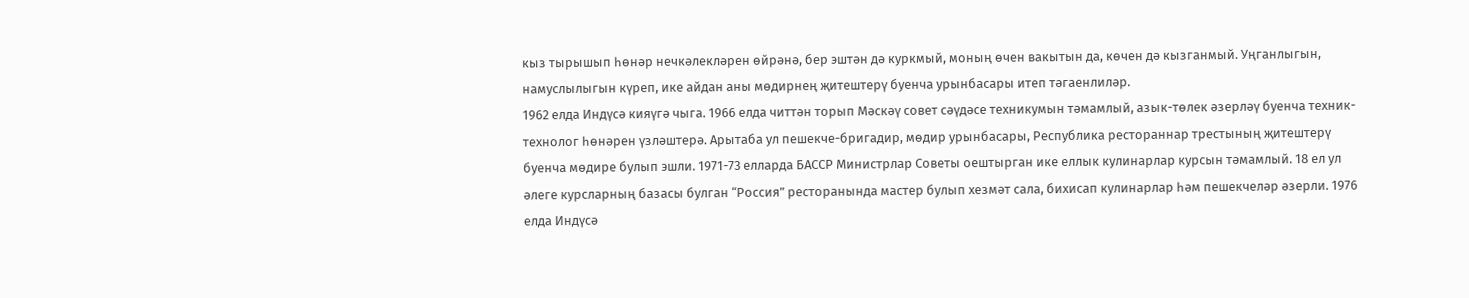кыз тырышып һөнәр нечкәлекләрен өйрәнә, бер эштән дә куркмый, моның өчен вакытын да, көчен дә кызганмый. Уңганлыгын, намуслылыгын күреп, ике айдан аны мөдирнең җитештерү буенча урынбасары итеп тәгаенлиләр.
1962 елда Индүсә кияүгә чыга. 1966 елда читтән торып Мәскәү совет сәүдәсе техникумын тәмамлый, азык-төлек әзерләү буенча техник-технолог һөнәрен үзләштерә. Арытаба ул пешекче-бригадир, мөдир урынбасары, Республика рестораннар трестының җитештерү буенча мөдире булып эшли. 1971-73 елларда БАССР Министрлар Советы оештырган ике еллык кулинарлар курсын тәмамлый. 18 ел ул әлеге курсларның базасы булган “Россия” ресторанында мастер булып хезмәт сала, бихисап кулинарлар һәм пешекчеләр әзерли. 1976 елда Индүсә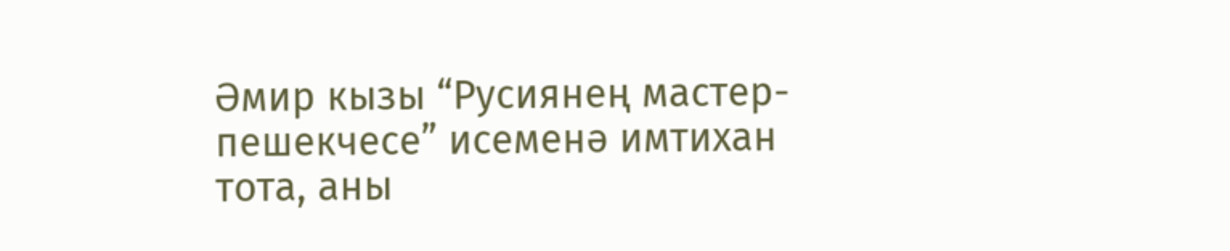Әмир кызы “Русиянең мастер-пешекчесе” исеменә имтихан тота, аны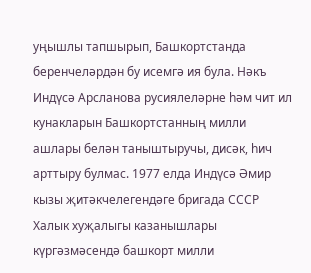уңышлы тапшырып, Башкортстанда беренчеләрдән бу исемгә ия була. Нәкъ Индүсә Арсланова русиялеләрне һәм чит ил кунакларын Башкортстанның милли ашлары белән таныштыручы, дисәк, һич арттыру булмас. 1977 елда Индүсә Әмир кызы җитәкчелегендәге бригада СССР Халык хуҗалыгы казанышлары күргәзмәсендә башкорт милли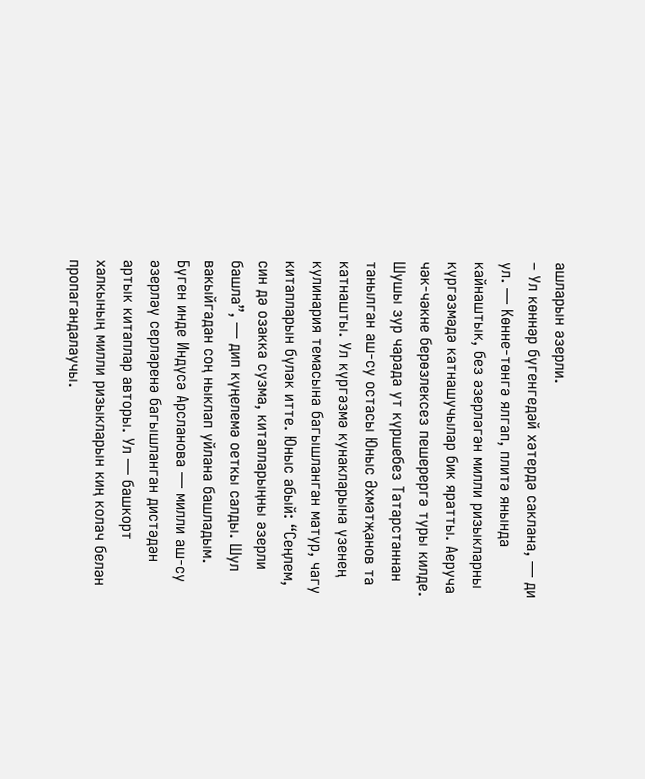ашларын әзерли.
– Ул көннәр бүгенгедәй хәтердә саклана, — ди ул. — Көнне-төнгә ялгап, плитә янында кайнаштык, без әзерләгән милли ризыкларны күргәзмәдә катнашучылар бик яратты. Аеруча чәк-чәкне берөзлексез пешерергә туры килде. Шушы зур чарада ут күршебез Татарстаннан танылган аш-су остасы Юныс Әхмәтҗанов та катнашты. Ул күргәзмә кунакларына үзенең кулинария темасына багышланган матур, чагу китапларын бүләк итте. Юныс абый: “Сеңлем, син дә озакка сузма, китапларыңны әзерли башла”, — дип күңелемә оеткы салды. Шул вакыйгадан соң ныклап уйлана башладым.
Бүген инде Индүсә Арсланова — милли аш-су әзерләү серләренә багышланган дистәдән артык китаплар авторы. Ул — башкорт халкының милли ризыкларын киң колач белән пропагандалаучы.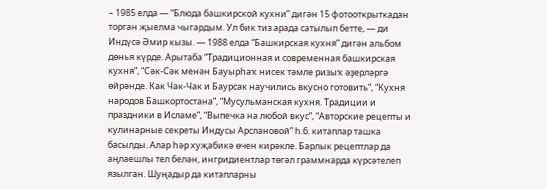– 1985 елда — “Блюда башкирской кухни” дигән 15 фотооткрыткадан торган җыелма чыгардым. Ул бик тиз арада сатылып бетте, — ди Индүсә Әмир кызы. — 1988 елда “Башкирская кухня” дигән альбом дөнья күрде. Арытаба “Традиционная и современная башкирская кухня”, “Сәк-Сәк менән Бауырһаҡ нисек тәмле ризыҡ әҙерләргә өйрәнде. Как Чак-Чак и Баурсак научились вкусно готовить”, “Кухня народов Башкортостана”, “Мусульманская кухня. Традиции и праздники в Исламе”, “Выпечка на любой вкус”, “Авторские рецепты и кулинарные секреты Индусы Арслановой” һ.б. китаплар ташка басылды. Алар һәр хуҗабикә өчен кирәкле. Барлык рецептлар да аңлаешлы тел белән, ингридиентлар төгәл граммнарда күрсәтелеп язылган. Шуңадыр да китапларны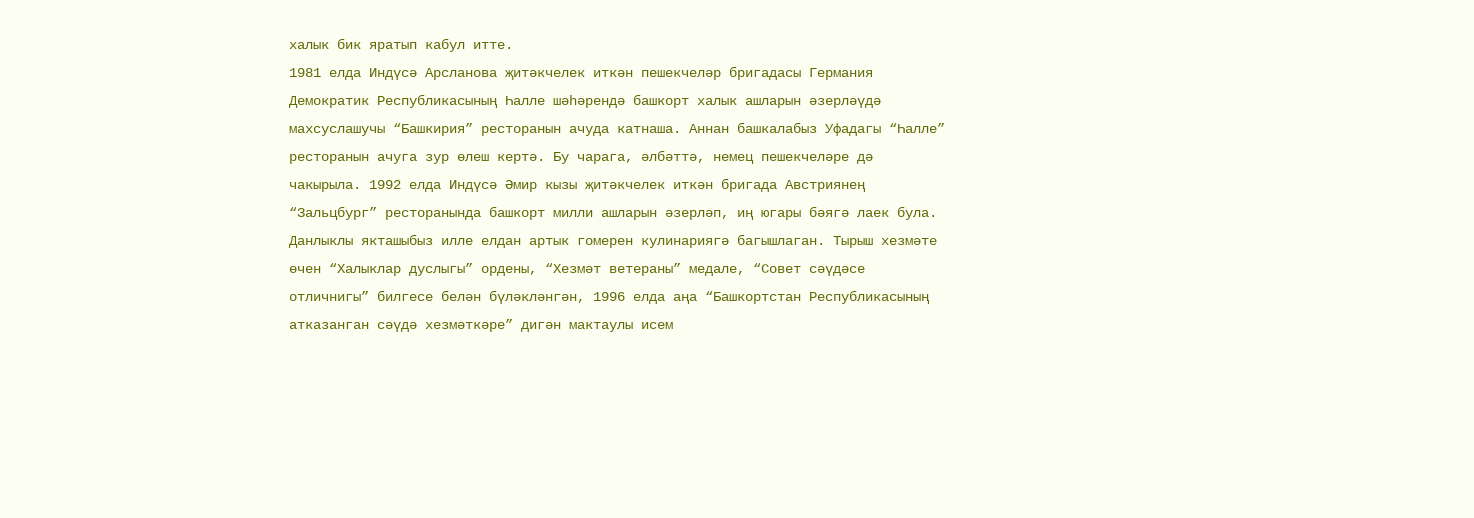халык бик яратып кабул итте.
1981 елда Индүсә Арсланова җитәкчелек иткән пешекчеләр бригадасы Германия Демократик Республикасының Һалле шәһәрендә башкорт халык ашларын әзерләүдә махсуслашучы “Башкирия” ресторанын ачуда катнаша. Аннан башкалабыз Уфадагы “Һалле” ресторанын ачуга зур өлеш кертә. Бу чарага, әлбәттә, немец пешекчеләре дә чакырыла. 1992 елда Индүсә Әмир кызы җитәкчелек иткән бригада Австриянең “Зальцбург” ресторанында башкорт милли ашларын әзерләп, иң югары бәягә лаек була.
Данлыклы якташыбыз илле елдан артык гомерен кулинариягә багышлаган. Тырыш хезмәте өчен “Халыклар дуслыгы” ордены, “Хезмәт ветераны” медале, “Совет сәүдәсе отличнигы” билгесе белән бүләкләнгән, 1996 елда аңа “Башкортстан Республикасының атказанган сәүдә хезмәткәре” дигән мактаулы исем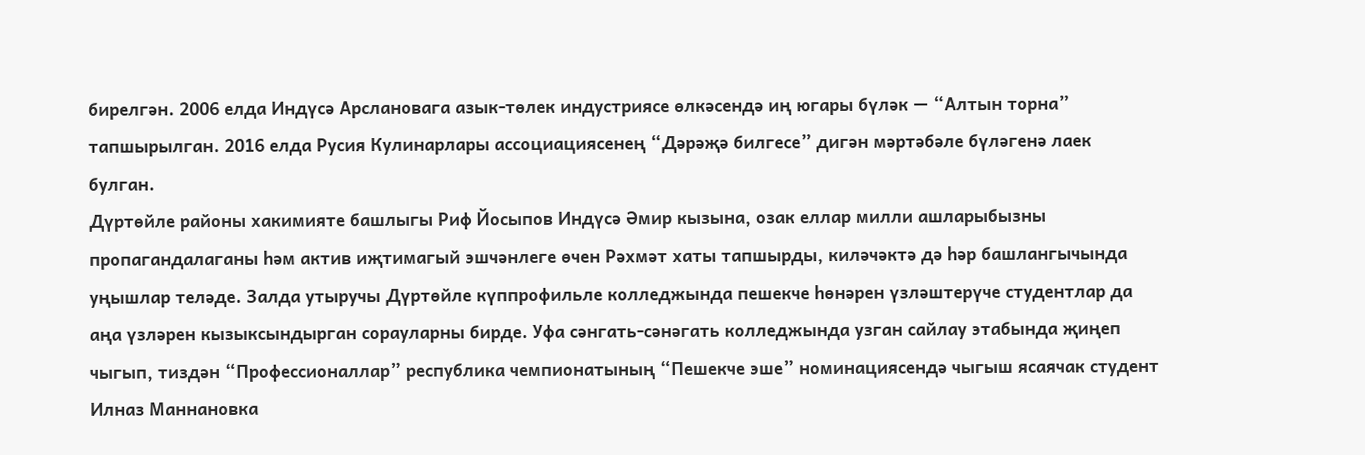бирелгән. 2006 елда Индүсә Арслановага азык-төлек индустриясе өлкәсендә иң югары бүләк — “Алтын торна” тапшырылган. 2016 елда Русия Кулинарлары ассоциациясенең “Дәрәҗә билгесе” дигән мәртәбәле бүләгенә лаек булган.
Дүртөйле районы хакимияте башлыгы Риф Йосыпов Индүсә Әмир кызына, озак еллар милли ашларыбызны пропагандалаганы һәм актив иҗтимагый эшчәнлеге өчен Рәхмәт хаты тапшырды, киләчәктә дә һәр башлангычында уңышлар теләде. Залда утыручы Дүртөйле күппрофильле колледжында пешекче һөнәрен үзләштерүче студентлар да аңа үзләрен кызыксындырган сорауларны бирде. Уфа сәнгать-сәнәгать колледжында узган сайлау этабында җиңеп чыгып, тиздән “Профессионаллар” республика чемпионатының “Пешекче эше” номинациясендә чыгыш ясаячак студент Илназ Маннановка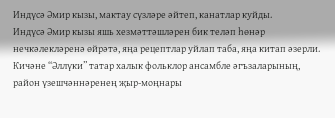Индүсә Әмир кызы, мактау сүзләре әйтеп, канатлар куйды.
Индүсә Әмир кызы яшь хезмәттәшләрен бик теләп һөнәр нечкәлекләренә өйрәтә, яңа рецептлар уйлап таба, яңа китап әзерли.
Кичәне “Әллүки” татар халык фольклор ансамбле әгъзаларының, район үзешчәннәренең җыр-моңнары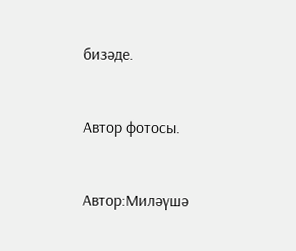бизәде.


Автор фотосы.


Автор:Миләүшә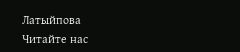Латыйпова
Читайте нас